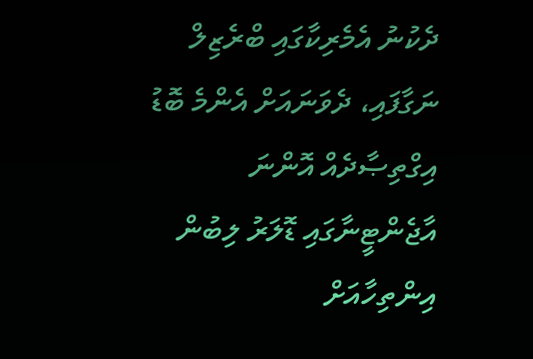ދެކުނު އެމެރިކާގައި ބްރެޒިލް ނަގާފައި، ދެވަނައަށް އެންމެ ބޮޑު އިގްތިޞާދެއް އޮންނަ އާޖެންޓީނާގައި ޑޮލަރު ލިބުން އިންތިހާއަށް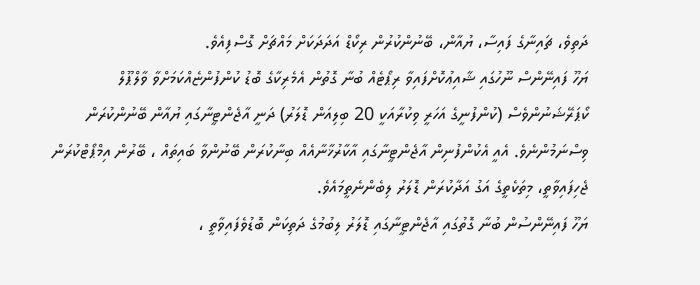ދަތިވެ، ޗައިނާގެ ފައިސާ، ޔުއާން، ބޭނުންކުރުން ރިކޯޑް އަދަދަކަށް މައްޗަށް ގޮސްފިއެވެ.
ޔަހޫ ފައިނޭންސް ނޫހުގައި ޝާއިޢުކޮށްފައިވާ ރިޕޯޓެއް ބުނާ ގޮތުން އެމެރިކާގެ ބޮޑު ކުންފުންޏެއްކަމަށްވާ ވާލްޕޫލް ކޯޕަރޭޝަނުންވެސް (ކުންފުނީގެ އަހަރީ ވިކުރާއަކީ 20 ބިލިއަން ޑޮލަރު) ދަނީ އާޖެންޓީނާގައި ޔުއާން ބޭނުންކުރަން ވިސްނަމުންނެވެ. އެއީ އެކުންފުނިން އާޖެންޓީނާގައި އާކާރުޚާނާއެއް ބިނާކުރަން ބޭނުންވާ ބައިތައް ، ބޭރުން އިމްޕޯޓްކުރަން ޖެހިފައިވާތީ، މިތަކެތީގެ އަގު އަދާކުރަން ޑޮލަރު ލިބެންނެތީމައެވެ.
ޔަހޫ ފައިނޭންސުން ބުނާ ގޮތުގައި އާޖެންޓީނާގައި ޑޮލަރު ލިބުމުގެ ދަތިކަން ބޮޑުވެފައިވާތީ ،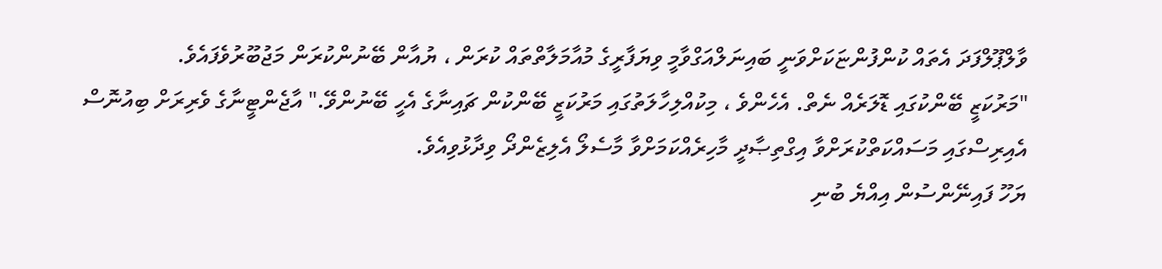ވާލްޕޫލްފަދަ އެތައް ކުންފުންޏަކަށްވަނީ ބައިނަލްއަގްވާމީ ވިޔަފާރީގެ މުއާމަލާތްތައް ކުރަން ، ޔުއާން ބޭނުންކުރަން މަޖުބޫރުވެފައެވެ.
"މަރުކަޒީ ބޭންކުގައި ޑޮލަރެއް ނެތް. އެހެންވެ ، މިކުއްލިހާލަތުގައި މަރުކަޒީ ބޭންކުން ޗައިނާގެ އެހީ ބޭނުންވޭ." އާޖެންޓީނާގެ ވެރިރަށް ބިއުނޮސް އެއިރިސްގައި މަސައްކަތްކުރަށްވާ އިގްތިޞާދީ މާހިރެއްކަމަށްވާ މާސެލޯ އެލިޒެންދޯ ވިދާޅުވިއެވެ.
ޔަހޫ ފައިނޭންސުން އިއްޔެ ބުނި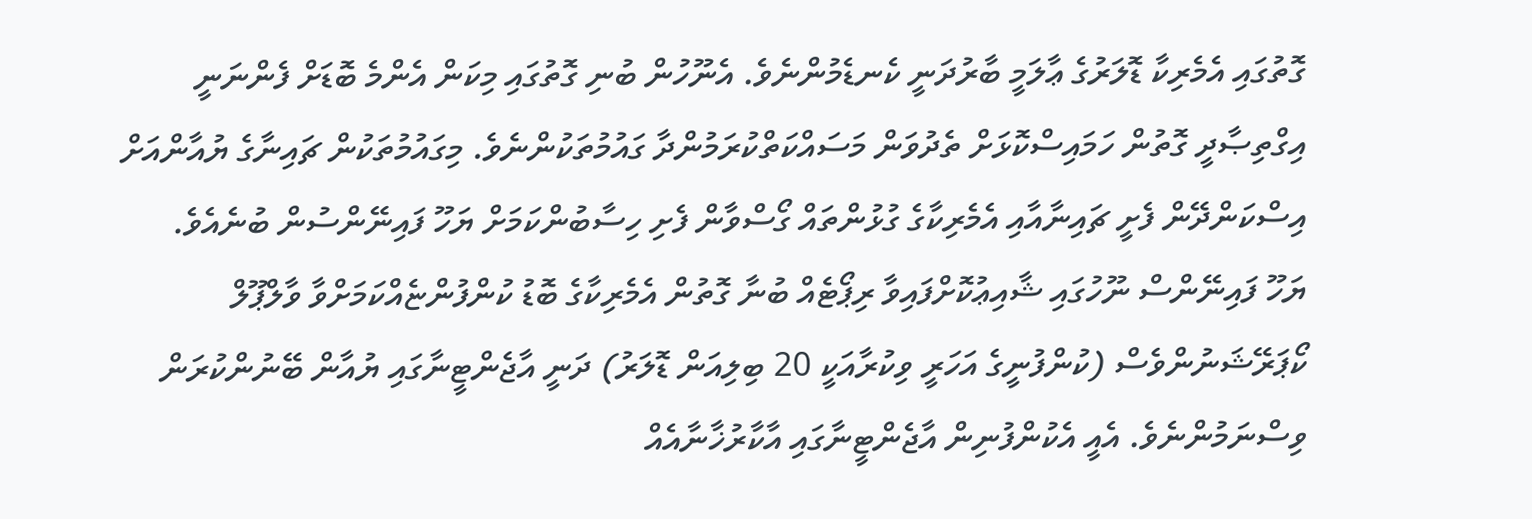ގޮތުގައި އެމެރިކާ ޑޮލަރުގެ ޢާލަމީ ބާރުދަނީ ކެނޑެމުންނެވެ. އެނޫހުން ބުނި ގޮތުގައި މިކަން އެންމެ ބޮޑަށް ފެންނަނީ އިގްތިޞާދީ ގޮތުން ހަމައިސްކޮޅަށް ތެދުވަން މަސައްކަތްކުރަމުންދާ ގައުމުތަކުންނެވެ. މިގައުމުތަކުން ޗައިނާގެ ޔުއާންއަށް އިސްކަންދޭން ފެށީ ޗައިނާއާއި އެމެރިކާގެ ގުޅުންތައް ގޯސްވާން ފެށި ހިސާބުންކަމަށް ޔަހޫ ފައިނޭންސުން ބުނެއެވެ.
ޔަހޫ ފައިނޭންސް ނޫހުގައި ޝާއިޢުކޮށްފައިވާ ރިޕޯޓެއް ބުނާ ގޮތުން އެމެރިކާގެ ބޮޑު ކުންފުންޏެއްކަމަށްވާ ވާލްޕޫލް ކޯޕަރޭޝަނުންވެސް (ކުންފުނީގެ އަހަރީ ވިކުރާއަކީ 20 ބިލިއަން ޑޮލަރު) ދަނީ އާޖެންޓީނާގައި ޔުއާން ބޭނުންކުރަން ވިސްނަމުންނެވެ. އެއީ އެކުންފުނިން އާޖެންޓީނާގައި އާކާރުޚާނާއެއް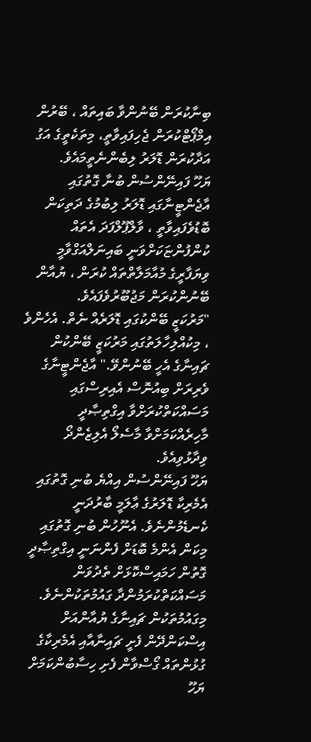ބިނާކުރަން ބޭނުންވާ ބައިތައް ، ބޭރުން އިމްޕޯޓްކުރަން ޖެހިފައިވާތީ، މިތަކެތީގެ އަގު އަދާކުރަން ޑޮލަރު ލިބެންނެތީމައެވެ.
ޔަހޫ ފައިނޭންސުން ބުނާ ގޮތުގައި އާޖެންޓީނާގައި ޑޮލަރު ލިބުމުގެ ދަތިކަން ބޮޑުވެފައިވާތީ ، ވާލްޕޫލްފަދަ އެތައް ކުންފުންޏަކަށްވަނީ ބައިނަލްއަގްވާމީ ވިޔަފާރީގެ މުއާމަލާތްތައް ކުރަން ، ޔުއާން ބޭނުންކުރަން މަޖުބޫރުވެފައެވެ.
"މަރުކަޒީ ބޭންކުގައި ޑޮލަރެއް ނެތް. އެހެންވެ ، މިކުއްލިހާލަތުގައި މަރުކަޒީ ބޭންކުން ޗައިނާގެ އެހީ ބޭނުންވޭ." އާޖެންޓީނާގެ ވެރިރަށް ބިއުނޮސް އެއިރިސްގައި މަސައްކަތްކުރަށްވާ އިގްތިޞާދީ މާހިރެއްކަމަށްވާ މާސެލޯ އެލިޒެންދޯ ވިދާޅުވިއެވެ.
ޔަހޫ ފައިނޭންސުން އިއްޔެ ބުނި ގޮތުގައި އެމެރިކާ ޑޮލަރުގެ ޢާލަމީ ބާރުދަނީ ކެނޑެމުންނެވެ. އެނޫހުން ބުނި ގޮތުގައި މިކަން އެންމެ ބޮޑަށް ފެންނަނީ އިގްތިޞާދީ ގޮތުން ހަމައިސްކޮޅަށް ތެދުވަން މަސައްކަތްކުރަމުންދާ ގައުމުތަކުންނެވެ. މިގައުމުތަކުން ޗައިނާގެ ޔުއާންއަށް އިސްކަންދޭން ފެށީ ޗައިނާއާއި އެމެރިކާގެ ގުޅުންތައް ގޯސްވާން ފެށި ހިސާބުންކަމަށް ޔަހޫ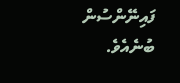ފައިނޭންސުން ބުނެއެވެ.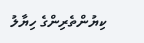ކިޔުންތެރިންގެ ހިޔާލު